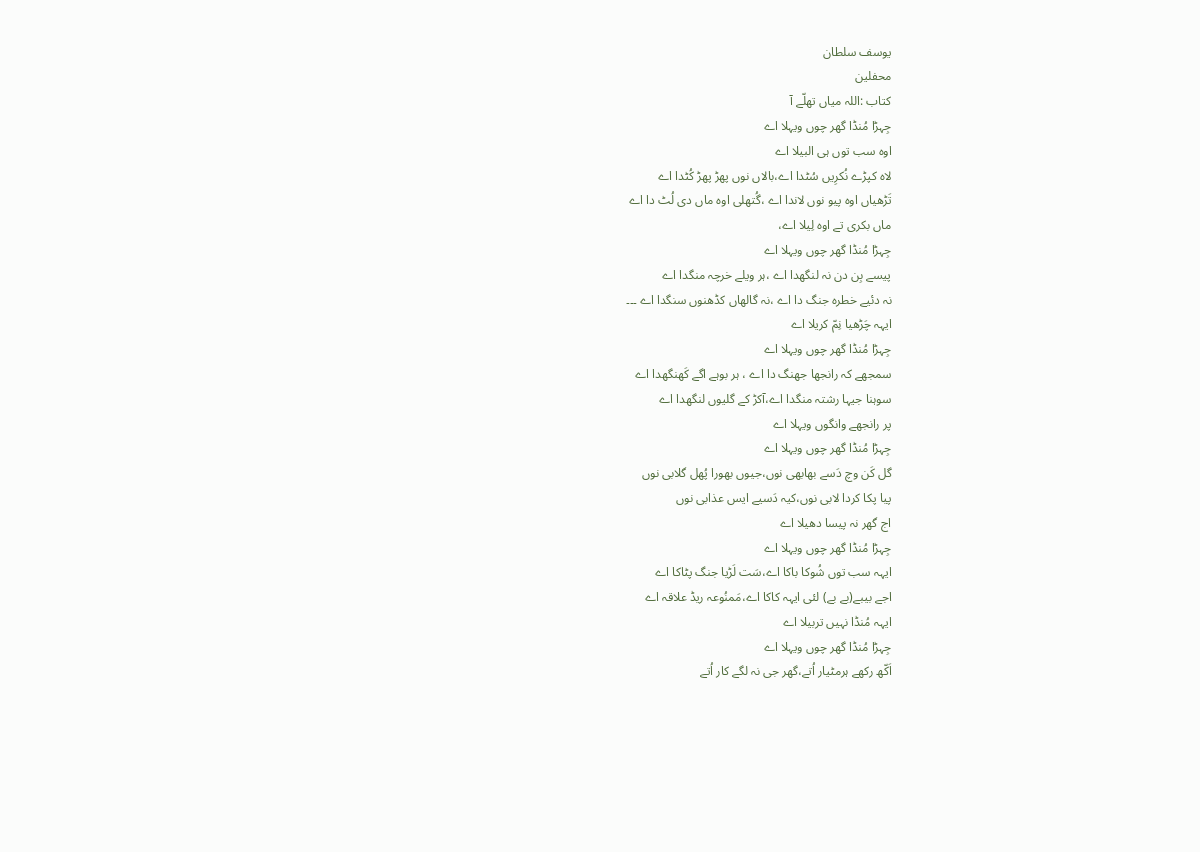یوسف سلطان
محفلین
کتاب :اللہ میاں تھلّے آ
جِہڑا مُنڈا گھر چوں ویہلا اے
اوہ سب توں ہی البیلا اے
لاہ کپڑے نُکرِیں سُٹدا اے،بالاں نوں پھڑ پھڑ کُٹدا اے
تَڑھیاں اوہ پیو نوں لاندا اے ،گُتھلی اوہ ماں دی لُٹ دا اے
ماں بکری تے اوہ لِیلا اے،
جِہڑا مُنڈا گھر چوں ویہلا اے
پیسے بِن دن نہ لنگھدا اے ،ہر ویلے خرچہ منگدا اے
نہ دئیے خطرہ جنگ دا اے ،نہ گالھاں کڈھنوں سنگدا اے ۔۔۔
ایہہ چَڑھیا نِمّ کریلا اے
جِہڑا مُنڈا گھر چوں ویہلا اے
سمجھے کہ رانجھا جھنگ دا اے ، ہر بوہے اگے کَھنگھدا اے
سوہنا جیہا رشتہ منگدا اے،آکڑ کے گلیوں لنگھدا اے
پر رانجھے وانگوں ویہلا اے
جِہڑا مُنڈا گھر چوں ویہلا اے
گل کَن وچ دَسے بھابھی نوں،جیوں بھورا پُھل گلابی نوں
پیا پکا کردا لابی نوں،کیہ دَسیے ایس عذابی نوں
اج گھر نہ پیسا دھیلا اے
جِہڑا مُنڈا گھر چوں ویہلا اے
ایہہ سب توں شُوکا باکا اے،سَت لَڑیا جنگ پٹاکا اے
اجے بیبے(بے بے) لئی ایہہ کاکا اے،مَمنُوعہ ریڈ علاقہ اے
ایہہ مُنڈا نہیں تربیلا اے
جِہڑا مُنڈا گھر چوں ویہلا اے
اَکّھ رکھے ہرمٹیار اُتے،گھر جی نہ لگے کار اُتے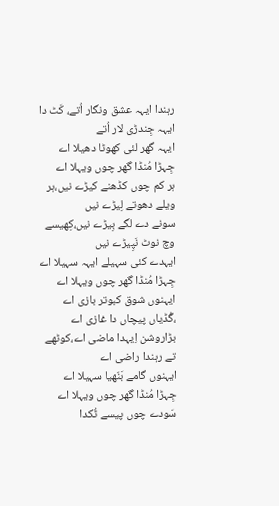رہندا ایہہ عشق ونگار اُتے، کَٹ دا ایہہ جِندڑی لار اُتے
ایہہ گھر لئی کھوٹا دھیلا اے
جِہڑا مُنڈا گھر چوں ویہلا اے
ہر کم چوں کڈھنے کیڑے نیں،ہر ویلے دھوتے لِیڑے نیں
سونے دے لگے بِیڑے نیں،کِھیسے وچ نوٹ نَپِیڑے نیں
ایہدے کئی سہیلے ایہہ سہیلا اے
جِہڑا مُنڈا گھر چوں ویہلا اے
ایہنوں شوق کبوتر بازی اے ،گُڈیاں پیچاں دا غازی اے
بڑاروشن اِیہدا ماضی اے،کوٹھے تے رہندا راضی اے
ایہنوں گامے بَنّھیا سہیلا اے
جِہڑا مُنڈا گھر چوں ویہلا اے
سَودے چوں پیسے ٹُکدا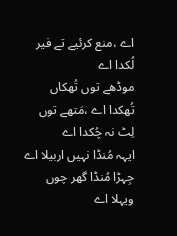اے ،منع کرئیے تے فیر لُکدا اے
موڈھے توں تُھکاں تُھکدا اے ،مَتھے توں لِٹ نہ چُکدا اے
ایہہ مُنڈا نہیں اربیلا اے
جِہڑا مُنڈا گھر چوں ویہلا اے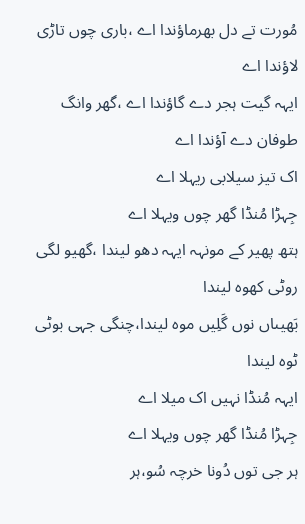مُورت تے دل بھرماؤندا اے ،باری چوں تاڑی لاؤندا اے
ایہہ گیت ہجر دے گاؤندا اے ،گھر وانگ طوفان دے آؤندا اے
اک تیز سیلابی ریہلا اے
جِہڑا مُنڈا گھر چوں ویہلا اے
ہتھ پھیر کے مونہہ ایہہ دھو لیندا ،گھیو لگی روٹی کھوہ لیندا
بَھیںاں نوں گَلِیں موہ لیندا،چنگی جہی بوٹی ٹوہ لیندا
ایہہ مُنڈا نہیں اک میلا اے
جِہڑا مُنڈا گھر چوں ویہلا اے
ہر جی توں دُونا خرچہ سُو،ہر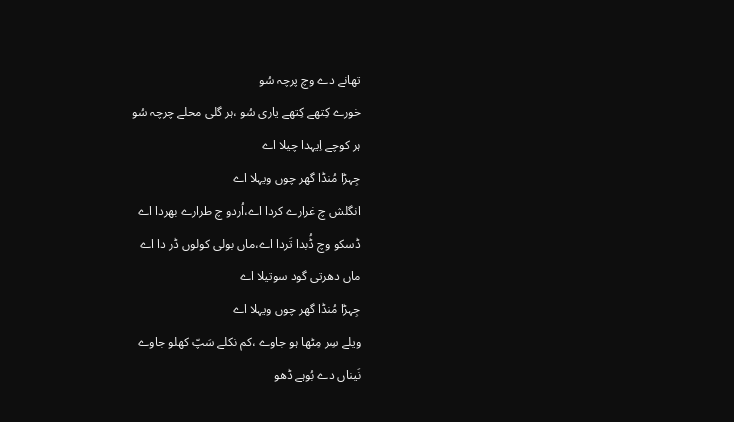تھانے دے وچ پرچہ سُو
خورے کِتھے کِتھے یاری سُو ،ہر گلی محلے چرچہ سُو
ہر کوچے اِیہدا چیلا اے
جِہڑا مُنڈا گھر چوں ویہلا اے
انگلش چ غرارے کردا اے،اُردو چ طرارے بھردا اے
ڈسکو وچ ڈُبدا تَردا اے،ماں بولی کولوں ڈر دا اے
ماں دھرتی گود سوتیلا اے
جِہڑا مُنڈا گھر چوں ویہلا اے
ویلے سِر مِٹھا ہو جاوے ،کم نکلے سَپّ کھلو جاوے
نَیناں دے بُوہے ڈھو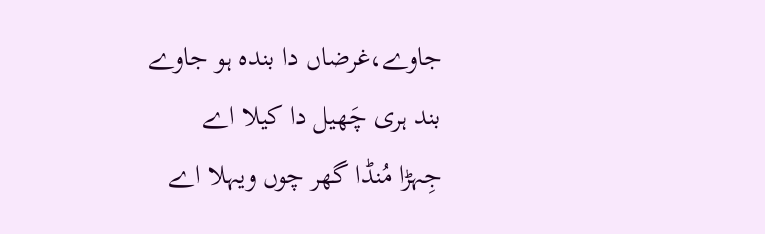جاوے،غرضاں دا بندہ ہو جاوے
بند ہری چَھیل دا کیلا اے
جِہڑا مُنڈا گھر چوں ویہلا اے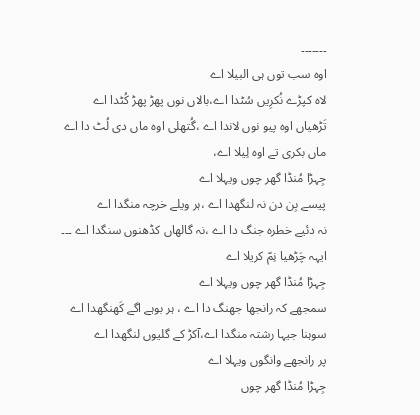۔۔۔۔۔۔۔
اوہ سب توں ہی البیلا اے
لاہ کپڑے نُکرِیں سُٹدا اے،بالاں نوں پھڑ پھڑ کُٹدا اے
تَڑھیاں اوہ پیو نوں لاندا اے ،گُتھلی اوہ ماں دی لُٹ دا اے
ماں بکری تے اوہ لِیلا اے،
جِہڑا مُنڈا گھر چوں ویہلا اے
پیسے بِن دن نہ لنگھدا اے ،ہر ویلے خرچہ منگدا اے
نہ دئیے خطرہ جنگ دا اے ،نہ گالھاں کڈھنوں سنگدا اے ۔۔۔
ایہہ چَڑھیا نِمّ کریلا اے
جِہڑا مُنڈا گھر چوں ویہلا اے
سمجھے کہ رانجھا جھنگ دا اے ، ہر بوہے اگے کَھنگھدا اے
سوہنا جیہا رشتہ منگدا اے،آکڑ کے گلیوں لنگھدا اے
پر رانجھے وانگوں ویہلا اے
جِہڑا مُنڈا گھر چوں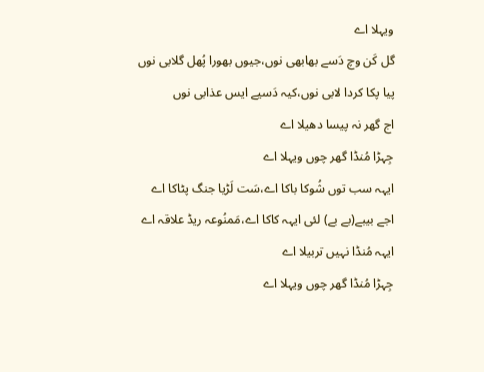ویہلا اے
گل کَن وچ دَسے بھابھی نوں،جیوں بھورا پُھل گلابی نوں
پیا پکا کردا لابی نوں،کیہ دَسیے ایس عذابی نوں
اج گھر نہ پیسا دھیلا اے
جِہڑا مُنڈا گھر چوں ویہلا اے
ایہہ سب توں شُوکا باکا اے،سَت لَڑیا جنگ پٹاکا اے
اجے بیبے(بے بے) لئی ایہہ کاکا اے،مَمنُوعہ ریڈ علاقہ اے
ایہہ مُنڈا نہیں تربیلا اے
جِہڑا مُنڈا گھر چوں ویہلا اے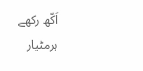اَکّھ رکھے ہرمٹیار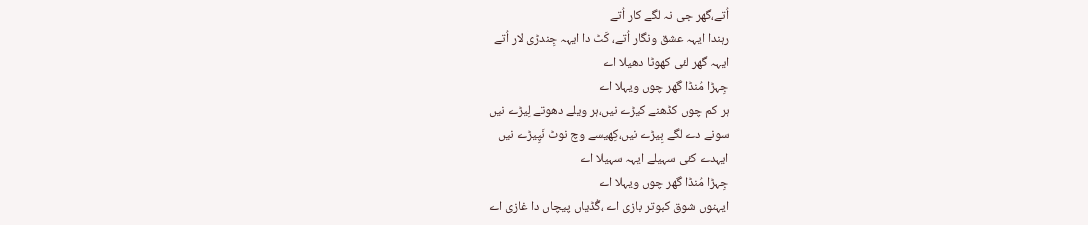اُتے،گھر جی نہ لگے کار اُتے
رہندا ایہہ عشق ونگار اُتے، کَٹ دا ایہہ جِندڑی لار اُتے
ایہہ گھر لئی کھوٹا دھیلا اے
جِہڑا مُنڈا گھر چوں ویہلا اے
ہر کم چوں کڈھنے کیڑے نیں،ہر ویلے دھوتے لِیڑے نیں
سونے دے لگے بِیڑے نیں،کِھیسے وچ نوٹ نَپِیڑے نیں
ایہدے کئی سہیلے ایہہ سہیلا اے
جِہڑا مُنڈا گھر چوں ویہلا اے
ایہنوں شوق کبوتر بازی اے ،گُڈیاں پیچاں دا غازی اے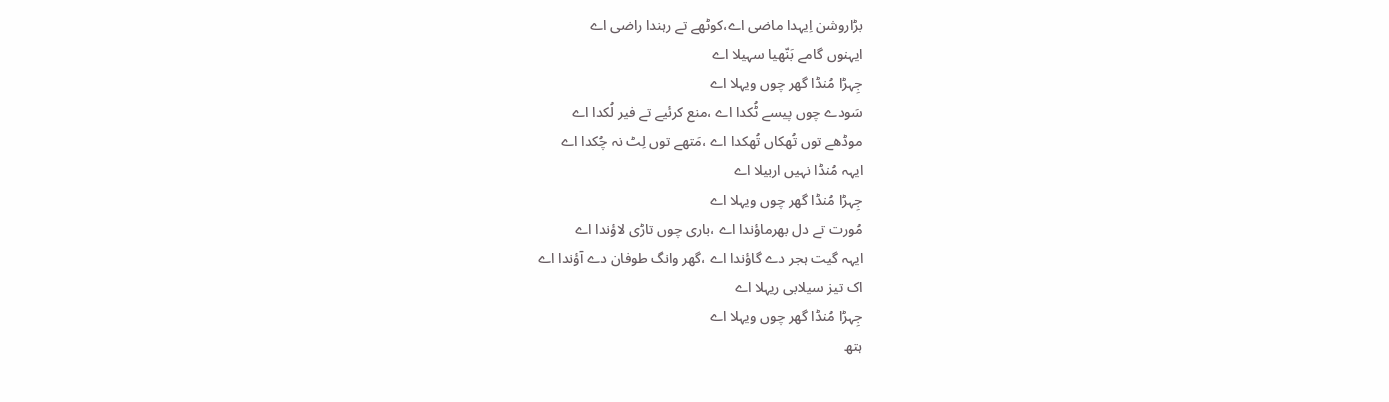بڑاروشن اِیہدا ماضی اے،کوٹھے تے رہندا راضی اے
ایہنوں گامے بَنّھیا سہیلا اے
جِہڑا مُنڈا گھر چوں ویہلا اے
سَودے چوں پیسے ٹُکدا اے ،منع کرئیے تے فیر لُکدا اے
موڈھے توں تُھکاں تُھکدا اے ،مَتھے توں لِٹ نہ چُکدا اے
ایہہ مُنڈا نہیں اربیلا اے
جِہڑا مُنڈا گھر چوں ویہلا اے
مُورت تے دل بھرماؤندا اے ،باری چوں تاڑی لاؤندا اے
ایہہ گیت ہجر دے گاؤندا اے ،گھر وانگ طوفان دے آؤندا اے
اک تیز سیلابی ریہلا اے
جِہڑا مُنڈا گھر چوں ویہلا اے
ہتھ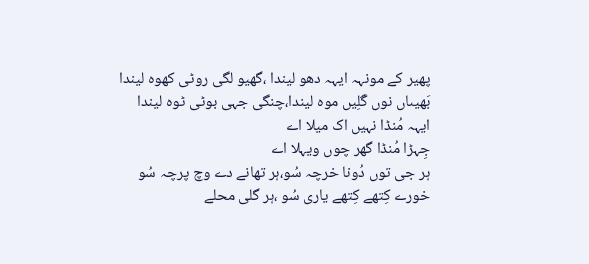پھیر کے مونہہ ایہہ دھو لیندا ،گھیو لگی روٹی کھوہ لیندا
بَھیںاں نوں گَلِیں موہ لیندا،چنگی جہی بوٹی ٹوہ لیندا
ایہہ مُنڈا نہیں اک میلا اے
جِہڑا مُنڈا گھر چوں ویہلا اے
ہر جی توں دُونا خرچہ سُو،ہر تھانے دے وچ پرچہ سُو
خورے کِتھے کِتھے یاری سُو ،ہر گلی محلے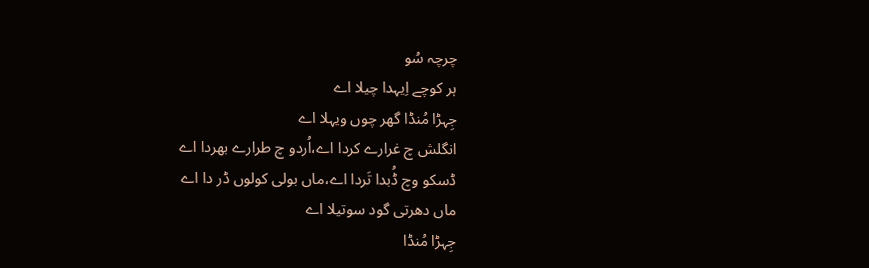چرچہ سُو
ہر کوچے اِیہدا چیلا اے
جِہڑا مُنڈا گھر چوں ویہلا اے
انگلش چ غرارے کردا اے،اُردو چ طرارے بھردا اے
ڈسکو وچ ڈُبدا تَردا اے،ماں بولی کولوں ڈر دا اے
ماں دھرتی گود سوتیلا اے
جِہڑا مُنڈا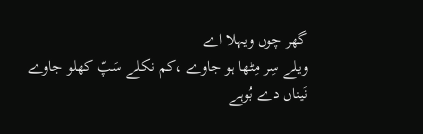گھر چوں ویہلا اے
ویلے سِر مِٹھا ہو جاوے ،کم نکلے سَپّ کھلو جاوے
نَیناں دے بُوہے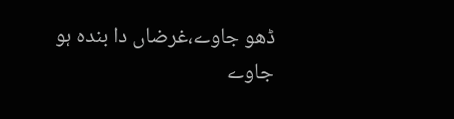ڈھو جاوے،غرضاں دا بندہ ہو جاوے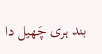بند ہری چَھیل دا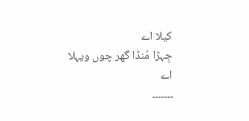کیلا اے
جِہڑا مُنڈا گھر چوں ویہلا اے
۔۔۔۔۔۔۔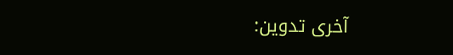آخری تدوین: